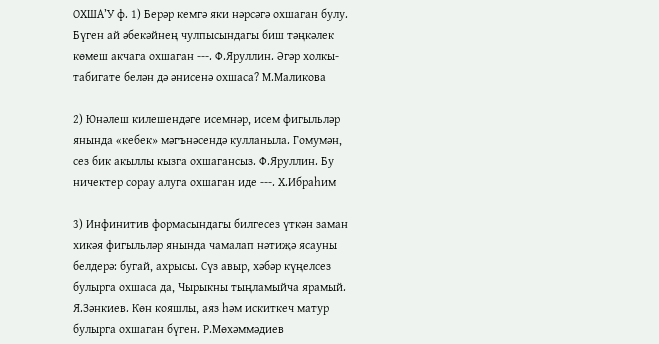ОХША’У ф. 1) Берәр кемгә яки нәрсәгә охшаган булу. Бүген ай әбекәйнең чулпысындагы биш тәңкәлек көмеш акчага охшаган ---. Ф.Яруллин. Әгәр холкы-табигате белән дә әнисенә охшаса? М.Маликова

2) Юнәлеш килешендәге исемнәр, исем фигыльләр янында «кебек» мәгънәсендә кулланыла. Гомумән, сез бик акыллы кызга охшагансыз. Ф.Яруллин. Бу ничектер сорау алуга охшаган иде ---. Х.Ибраһим

3) Инфинитив формасындагы билгесез үткән заман хикәя фигыльләр янында чамалап нәтиҗә ясауны белдерә: бугай, ахрысы. Сүз авыр, хәбәр күңелсез булырга охшаса да, Чырыкны тыңламыйча ярамый. Я.Зәнкиев. Көн кояшлы, аяз һәм искиткеч матур булырга охшаган бүген. Р.Мөхәммәдиев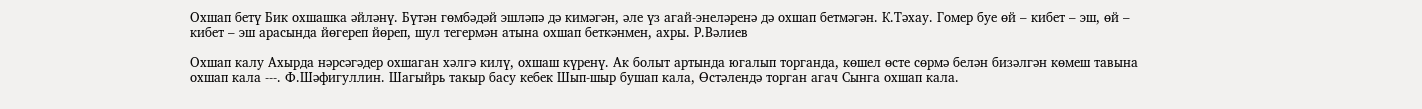Охшап бетү Бик охшашка әйләнү. Бүтән гөмбәдәй эшләпә дә кимәгән, әле үз агай-энеләренә дә охшап бетмәгән. К.Тәхау. Гомер буе өй – кибет – эш, өй – кибет – эш арасында йөгереп йөреп, шул тегермән атына охшап беткәнмен, ахры. Р.Вәлиев

Охшап калу Ахырда нәрсәгәдер охшаган хәлгә килү, охшаш күренү. Ак болыт артында югалып торганда, көшел өсте сөрмә белән бизәлгән көмеш тавына охшап кала ---. Ф.Шәфигуллин. Шагыйрь такыр басу кебек Шып-шыр бушап кала, Өстәлендә торган агач Сынга охшап кала.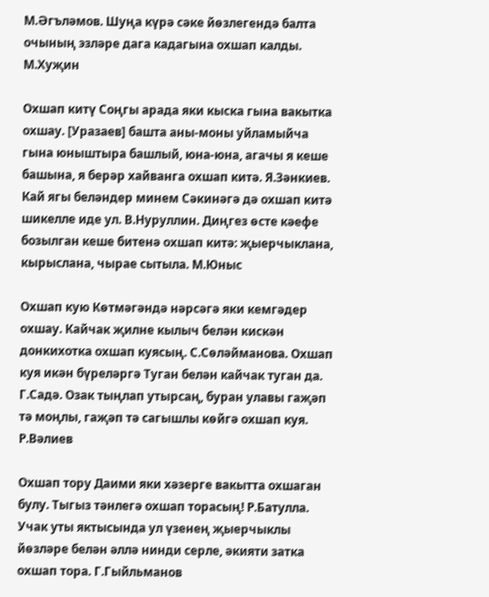М.Әгъләмов. Шуңа күрә сәке йөзлегендә балта очының эзләре дага кадагына охшап калды. М.Хуҗин

Охшап китү Соңгы арада яки кыска гына вакытка охшау. [Уразаев] башта аны-моны уйламыйча гына юныштыра башлый, юна-юна, агачы я кеше башына, я берәр хайванга охшап китә. Я.Зәнкиев. Кай ягы беләндер минем Сәкинәгә дә охшап китә шикелле иде ул. В.Нуруллин. Диңгез өсте кәефе бозылган кеше битенә охшап китә: җыерчыклана, кырыслана, чырае сытыла. М.Юныс

Охшап кую Көтмәгәндә нәрсәгә яки кемгәдер охшау. Кайчак җилне кылыч белән кискән донкихотка охшап куясың. С.Сөләйманова. Охшап куя икән бүреләргә Туган белән кайчак туган да. Г.Садә. Озак тыңлап утырсаң, буран улавы гаҗәп тә моңлы, гаҗәп тә сагышлы көйгә охшап куя. Р.Вәлиев

Охшап тору Даими яки хәзерге вакытта охшаган булу. Тыгыз тәнлегә охшап торасың! Р.Батулла. Учак уты яктысында ул үзенең җыерчыклы йөзләре белән әллә нинди серле, әкияти затка охшап тора. Г.Гыйльманов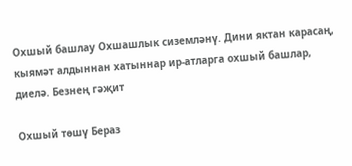Охшый башлау Охшашлык сиземләнү. Дини яктан карасаң, кыямәт алдыннан хатыннар ир-атларга охшый башлар, диелә. Безнең гәҗит

Охшый төшү Бераз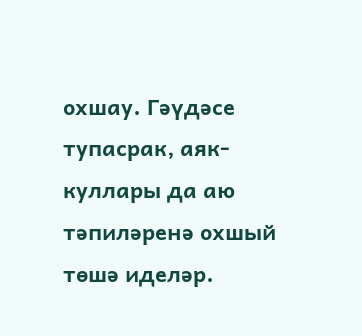охшау. Гәүдәсе тупасрак, аяк-куллары да аю тәпиләренә охшый төшә иделәр.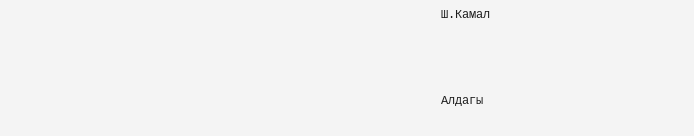Ш.Камал



Алдагы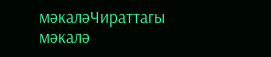мәкаләЧираттагы мәкалә